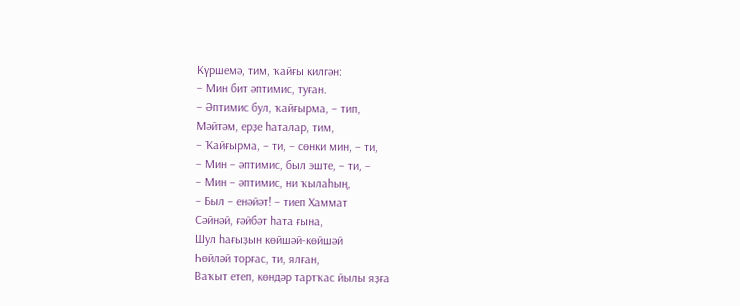Күршемә, тим, ҡайғы килгән:
– Мин бит әптимис, туған.
– Әптимис бул, ҡайғырма, – тип,
Мәйтәм, ерҙе һаталар, тим,
– Ҡайғырма, – ти, – сөнки мин, – ти,
– Мин – әптимис, был эште, – ти, –
– Мин – әптимис, ни ҡылаһың,
– Был – енәйәт! – тиеп Хаммат
Сәйнәй, ғәйбәт һата ғына,
Шул һағыҙын көйшәй-көйшәй
Һөйләй торғас, ти, ялған,
Ваҡыт етеп, көндәр тартҡас йылы яҙға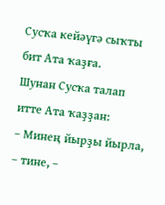Сусҡа кейәүгә сыҡты бит Ата ҡаҙға.
Шунан Сусҡа талап итте Ата ҡаҙҙан:
– Минең йырҙы йырла, – тине, –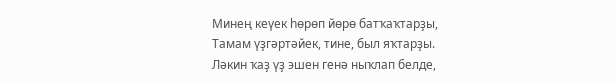Минең кеүек һөрөп йөрө батҡаҡтарҙы,
Тамам үҙгәртәйек, тине, был яҡтарҙы.
Ләкин ҡаҙ үҙ эшен генә ныҡлап белде,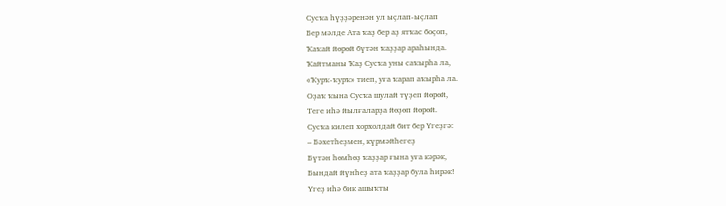Сусҡа һүҙҙәренән ул ыҫлап-ыҫлап
Бер мәлде Ата ҡаҙ бер аҙ ятҡас боҫоп,
Ҡаҡай йөрөй бүтән ҡаҙҙар араһында.
Ҡайтманы Ҡаҙ Сусҡа уны саҡырһа ла,
«Ҡурҡ-ҡурҡ» тиеп, уға ҡарап аҡырһа ла.
Оҙаҡ ҡына Сусҡа шулай түҙеп йөрөй,
Теге иһә йылғаларҙа йөҙөп йөрөй.
Сусҡа килеп хорхолдай бит бер Үгеҙгә:
– Бәхетһеҙмен, күрмәйһегеҙ
Бүтән һөмһөҙ ҡаҙҙар ғына уға кәрәк,
Бындай йүнһеҙ ата ҡаҙҙар була һирәк!
Үгеҙ иһә бик ашыҡты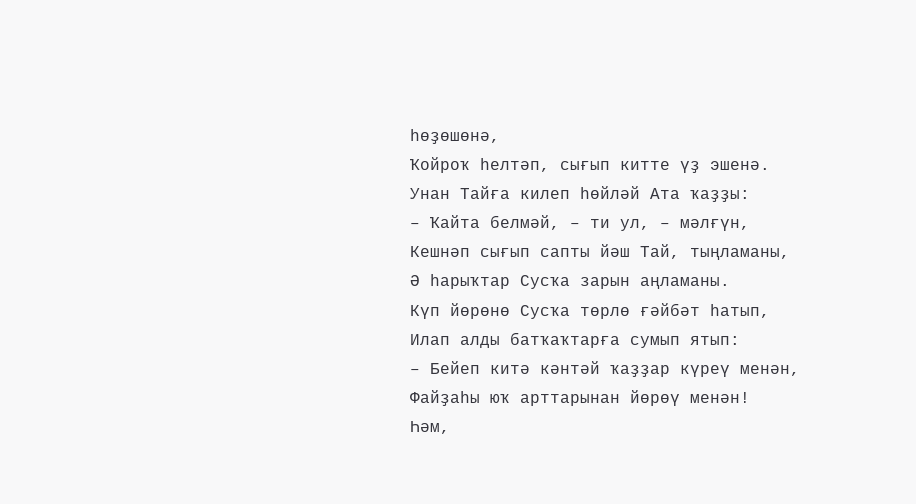һөҙөшөнә,
Ҡойроҡ һелтәп, сығып китте үҙ эшенә.
Унан Тайға килеп һөйләй Ата ҡаҙҙы:
– Ҡайта белмәй, – ти ул, – мәлғүн,
Кешнәп сығып сапты йәш Тай, тыңламаны,
Ә һарыҡтар Сусҡа зарын аңламаны.
Күп йөрөнө Сусҡа төрлө ғәйбәт һатып,
Илап алды батҡаҡтарға сумып ятып:
– Бейеп китә кәнтәй ҡаҙҙар күреү менән,
Файҙаһы юҡ арттарынан йөрөү менән!
Һәм,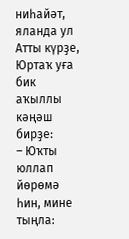ниһайәт, яланда ул Атты күрҙе,
Юртаҡ уға бик аҡыллы кәңәш бирҙе:
– Юҡты юллап йөрөмә һин, мине тыңла: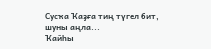Сусҡа Ҡаҙға тиң түгел бит, шуны аңла...
Ҡайһы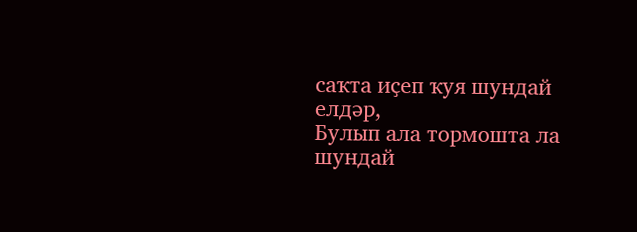саҡта иҫеп ҡуя шундай елдәр,
Булып ала тормошта ла шундай